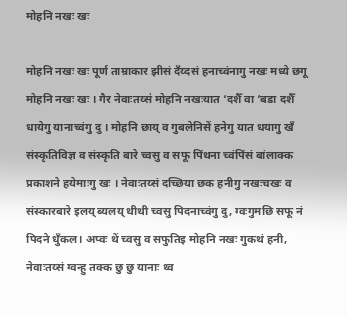मोहनि नखः खः

मोहनि नखः खः पूर्ण ताम्राकार झीसं दँय्दसं हनाच्वंनागु नखः मध्ये छगू मोहनि नखः खः । गैर नेवाःतय्स॑ मोहनि नखःयात ‘दशैँ वा ‘बडा दशैँ धायेगु यानाच्वंगु दु । मोहनि छाय् व गुबलेनिसें हनेगु यात धयागु खँ संस्कृतिविज्ञ व संस्कृति बारे च्वसु व सफू पिंथना च्वंपिंसं बांलाक्क प्रकाशने हयेमाःगु खः । नेवाःतय्सं दच्छिया छक हनीगु नखःचखः व संस्कारबारे इलय् ब्यलय् थीथी च्वसु पिदनाच्वंगु दु, ग्वःगुमछि सफू नं पिदने धुँकल। अप्वः थें च्वसु व सफुतिइ मोहनि नखः गुकथं हनी, नेवाःतय्सं ग्वन्हु तक्क छु छु यानाः थ्व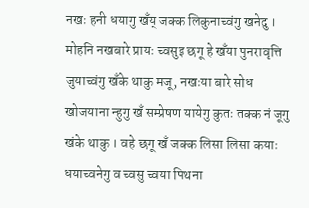नखः हनी धयागु खँय् जक्क लिकुनाच्वंगु खनेदु । मोहनि नखबारे प्रायः च्वसुइ छगू हे खँया पुनरावृत्ति जुयाच्वंगु खँके थाकु मजू, नखःया बारे सोध खोजयाना न्हुगु खँ सम्प्रेषण यायेगु कुतः तक्क नं जूगु खंके थाकु । वहे छगू खँ जक्क लिसा लिसा कयाः धयाच्वनेगु व च्वसु च्वया पिथना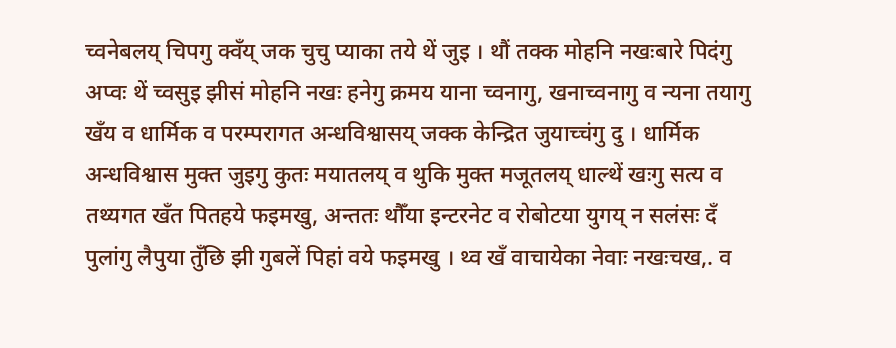च्वनेबलय् चिपगु क्वँय् जक चुचु प्याका तये थें जुइ । थौं तक्क मोहनि नखःबारे पिदंगु अप्वः थें च्वसुइ झीसं मोहनि नखः हनेगु क्रमय याना च्वनागु, खनाच्वनागु व न्यना तयागु खँय व धार्मिक व परम्परागत अन्धविश्वासय् जक्क केन्द्रित जुयाच्चंगु दु । धार्मिक अन्धविश्वास मुक्त जुइगु कुतः मयातलय् व थुकि मुक्त मजूतलय् धाल्थें खःगु सत्य व तथ्यगत खँत पितहये फइमखु, अन्ततः थौँया इन्टरनेट व रोबोटया युगय् न सलंसः दँ पुलांगु लैपुया तुँछि झी गुबलें पिहां वये फइमखु । थ्व खँ वाचायेका नेवाः नखःचख,. व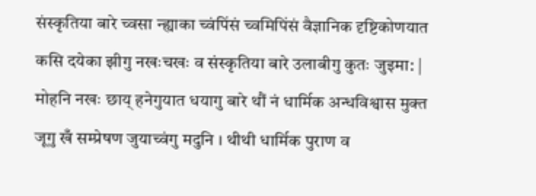संस्कृतिया बारे च्वसा न्ह्याका च्वंपिंसं च्वमिपिंसं वैज्ञानिक दृष्टिकोणयात कसि दयेका झीगु नखःचखः व संस्कृतिया बारे उलाबीगु कुतः जुइमा: | मोहनि नखः छाय् हनेगुयात धयागु बारे थौं नं धार्मिक अन्धविश्वास मुक्त जूगु खँ सम्प्रेषण जुयाच्वंगु मदुनि । थीथी धार्मिक पुराण व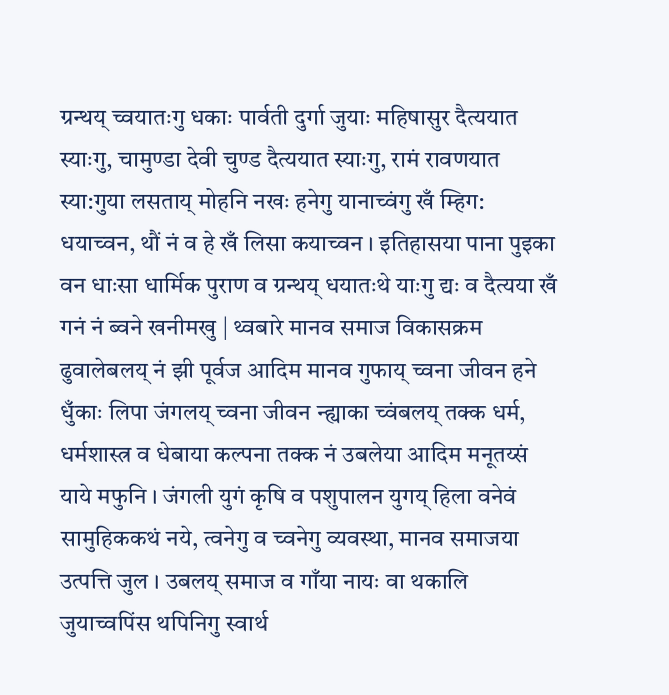ग्रन्थय् च्वयातःगु धकाः पार्वती दुर्गा जुयाः महिषासुर दैत्ययात स्याःगु, चामुण्डा देवी चुण्ड दैत्ययात स्याःगु, रामं रावणयात स्या:गुया लसताय् मोहनि नखः हनेगु यानाच्वंगु खँ म्हिग: धयाच्वन, थौं नं व हे खँ लिसा कयाच्वन । इतिहासया पाना पुइका वन धाःसा धार्मिक पुराण व ग्रन्थय् धयातःथे याःगु द्यः व दैत्यया खँ गनं नं ब्वने खनीमखु | थ्वबारे मानव समाज विकासक्रम ढुवालेबलय् नं झी पूर्वज आदिम मानव गुफाय् च्वना जीवन हने धुँकाः लिपा जंगलय् च्वना जीवन न्ह्याका च्वंबलय् तक्क धर्म, धर्मशास्त्र व धेबाया कल्पना तक्क नं उबलेया आदिम मनूतय्सं याये मफुनि । जंगली युगं कृषि व पशुपालन युगय् हिला वनेवं सामुहिककथं नये, त्वनेगु व च्वनेगु व्यवस्था, मानव समाजया उत्पत्ति जुल । उबलय् समाज व गाँया नायः वा थकालि जुयाच्वपिंस थपिनिगु स्वार्थ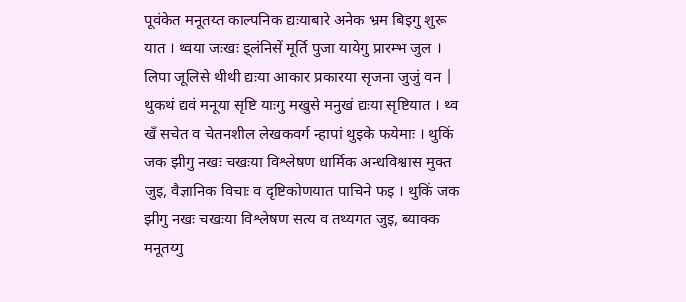पूवंकेत मनूतय्त काल्पनिक द्यःयाबारे अनेक भ्रम बिइगु शुरू यात । थ्वया जःखः इ्लंनिसें मूर्ति पुजा यायेगु प्रारम्भ जुल । लिपा जूलिसे थीथी द्यःया आकार प्रकारया सृजना जुजुं वन | थुकथं द्यवं मनूया सृष्टि याःगु मखुसे मनुखं द्यःया सृष्टियात । थ्व खँ सचेत व चेतनशील लेखकवर्ग न्हापां थुइके फयेमाः । थुकिं जक झीगु नखः चखःया विश्लेषण धार्मिक अन्धविश्वास मुक्त जुइ, वैज्ञानिक विचाः व दृष्टिकोणयात पाचिने फइ । थुकिं जक झीगु नखः चखःया विश्लेषण सत्य व तथ्यगत जुइ, ब्याक्क मनूतय्गु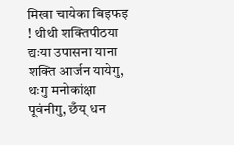मिखा चायेका बिइफइ ! थीथी शक्तिपीठया द्यःया उपासना याना शक्ति आर्जन यायेगु, थःगु मनोकांक्षा पूवंनीगु, छँय् धन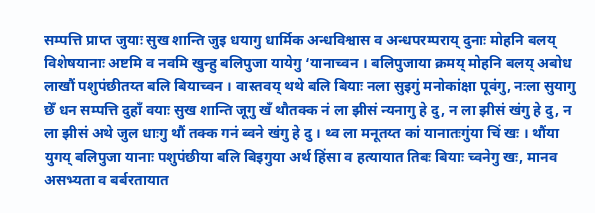सम्पत्ति प्राप्त जुयाः सुख शान्ति जुइ धयागु धार्मिक अन्धविश्वास व अन्धपरम्पराय् दुनाः मोहनि बलय् विशेषयानाः अष्टमि व नवमि खुन्हु बलिपुजा यायेगु ‘यानाच्वन । बलिपुजाया क्रमय् मोहनि बलय् अबोध लाखौं पशुपंछीतय्त बलि बियाच्वन । वास्तवय् थथे बलि बियाः नला सुइगुं मनोकांक्षा पूवंगु, नःला सुयागु छेँ धन सम्पत्ति दुहाँ वयाः सुख शान्ति जूगु खँ थौतक्क नं ला झीसं न्यनागु हे दु, न ला झीसं खंगु हे दु, न ला झीसं अथे जुल धाःगु थौं तक्क गनं ब्वने खंगु हे दु । थ्व ला मनूतय्त कां यानातःगुंया चिं खः । थौंया युगय् बलिपुजा यानाः पशुपंछीया बलि बिइगुया अर्थ हिंसा व हत्यायात तिबः बियाः च्वनेगु खः, मानव असभ्यता व बर्बरतायात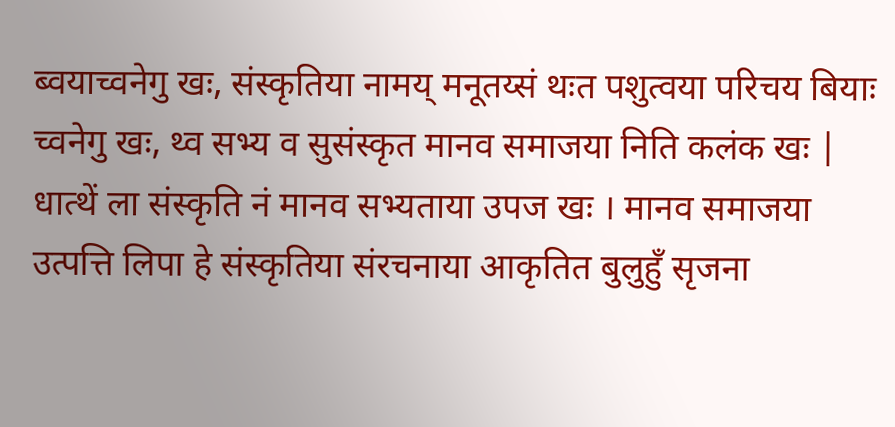ब्वयाच्वनेगु खः, संस्कृतिया नामय् मनूतय्सं थःत पशुत्वया परिचय बियाः च्वनेगु खः, थ्व सभ्य व सुसंस्कृत मानव समाजया निति कलंक खः | धात्थें ला संस्कृति नं मानव सभ्यताया उपज खः । मानव समाजया उत्पत्ति लिपा हे संस्कृतिया संरचनाया आकृतित बुलुहुँ सृजना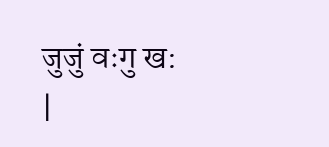जुजुं वःगु ख: |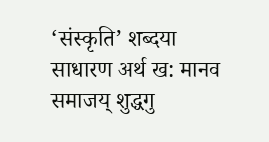‘संस्कृति’ शब्दया साधारण अर्थ ख: मानव समाजय् शुद्धगु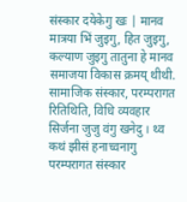संस्कार दयेकेगु खः | मानव मात्रया भिं जुइगु, हित जुइगु, कल्याण जुइगु तातुना हे मानव समाजया विकास क्रमय् थीथी. सामाजिक संस्कार, परम्परागत रितिथिति, विधि व्यवहार सिर्जना जुजु वंगु खनेदु । थ्व कथं झीसं हनाच्वनागु परम्परागत संस्कार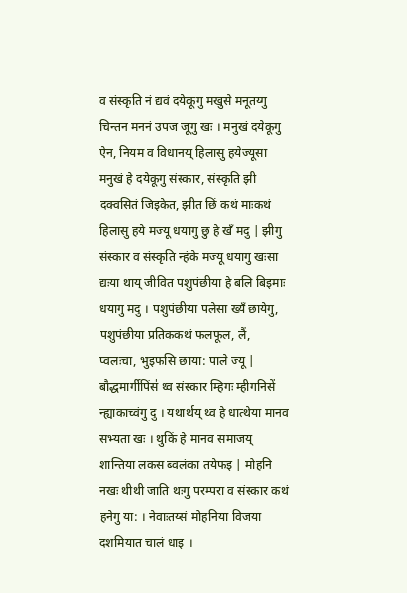व संस्कृति नं द्यवं दयेकूगु मखुसे मनूतय्गु चिन्तन मननं उपज जूगु खः । मनुखं दयेकूगु ऐन, नियम व विधानय् हिलासु हयेज्यूसा मनुखं हे दयेकूगु संस्कार, संस्कृति झी दक्वसितं जिइकेत, झीत छिं कथं माःकथं हिलासु हये मज्यू धयागु छु हे खँ मदु | झीगु संस्कार व संस्कृति न्हंके मज्यू धयागु खःसा द्यःया थाय् जीवित पशुपंछीया हे बलि बिइमाः धयागु मदु । पशुपंछीया पलेसा ख्यँ छायेगु, पशुपंछीया प्रतिककथं फलफूल, लैं, प्वलःचा, भुइफसि छाया: पाले ज्यू | बौद्धमार्गीपिंस॑ थ्व संस्कार म्हिगः म्हीगनिसें न्ह्याकाच्वंगु दु । यथार्थय् थ्व हे धात्थेया मानव सभ्यता खः । थुकिं हे मानव समाजय् शान्तिया लकस ब्वलंका तयेफइ | मोहनि नखः थीथी जाति थःगु परम्परा व संस्कार कथं हनेगु या: । नेवाःतय्सं मोहनिया विजया दशमियात चालं धाइ ।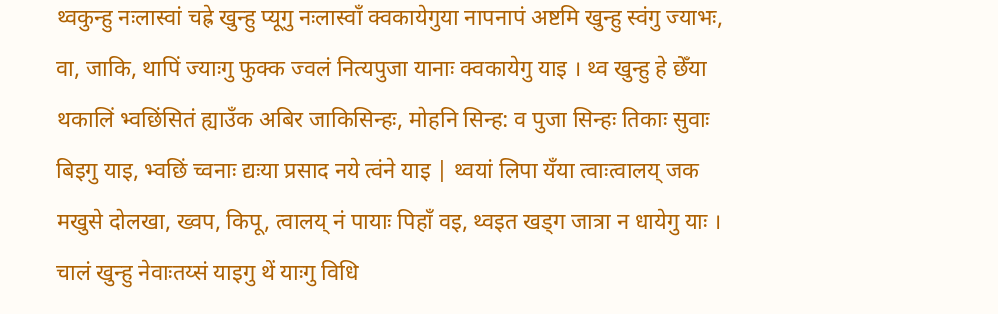थ्वकुन्हु नःलास्वां चह्रे खुन्हु प्यूगु नःलास्वाँ क्वकायेगुया नापनापं अष्टमि खुन्हु स्वंगु ज्याभः, वा, जाकि, थापिं ज्याःगु फुक्क ज्वलं नित्यपुजा यानाः क्वकायेगु याइ । थ्व खुन्हु हे छेँया थकालिं भ्वछिंसितं ह्याउँक अबिर जाकिसिन्हः, मोहनि सिन्ह: व पुजा सिन्हः तिकाः सुवाः बिइगु याइ, भ्वछिं च्वनाः द्यःया प्रसाद नये त्वंने याइ | थ्वयां लिपा यँया त्वाःत्वालय् जक मखुसे दोलखा, ख्वप, किपू, त्वालय् नं पायाः पिहाँ वइ, थ्वइत खड्ग जात्रा न धायेगु याः । चालं खुन्हु नेवाःतय्सं याइगु थें याःगु विधि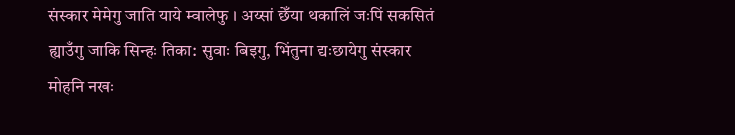संस्कार मेमेगु जाति याये म्वालेफु । अय्सां छेँया थकालिं जःपिं सकसितं ह्याउँगु जाकि सिन्हः तिका: सुवाः बिइगु, भिंतुना द्यःछायेगु संस्कार मोहनि नखः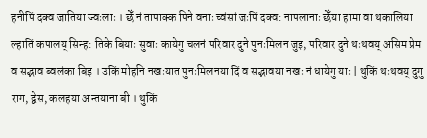हनीपिं दक्व जातिया ज्वःलाः । छेँ नं तापाक्क पिने वनाः च्वंसां जःपिं दक्व: नापलानाः छेँया हामा वा थकालिया ल्हातिं कपालय् सिन्ह: तिके बियाः सुवाः कायेगु चलनं परिवार दुने पुनःमिलन जुइ, परिवार दुने थःथवय् असिम प्रेम व सद्भाव ब्वलंका बिइ । उकिं मोहनि नखःयात पुनःमिलनया दिं व सद्भावया नखः नं धायेगु याः | थुकिं थःथवय् दुगु राग, द्वेस, कलहया अन्तयाना बी । थुकिं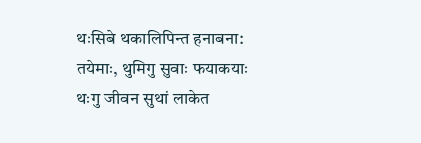थःसिबे थकालिपिन्त हनाबना: तयेमाः, थुमिगु सुवाः फयाकयाः थःगु जीवन सुथां लाकेत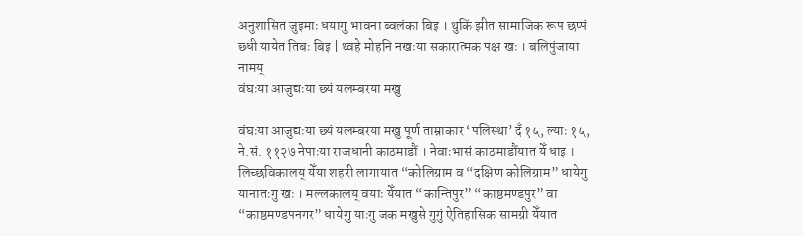अनुशासित जुइमाः धयागु भावना ब्वलंका बिइ । थुकिं झीत सामाजिक रूप छप्पं छ्धी यायेत तिबः बिइ | थ्वहे मोहनि नखःया सकारात्मक पक्ष खः । बलिपुंजाया नामय्
वंघःया आजुद्यःया छ्यं यलम्बरया मखु

वंघःया आजुद्यःया छ्यं यलम्बरया मखु पूर्ण ताम्राकार ‘पलिस्था’ दँ १५, ल्याः १५, ने.सं. ११२७ नेपाःया राजधानी काठमाडौं । नेवाःभासं काठमाडौंयात येँ धाइ । लिच्छविकालय् येँया शहरी लागायात “कोलिग्राम व “दक्षिण कोलिग्राम” धायेगु यानातःगु खः । मल्लकालय् वयाः येँयात “कान्तिपुर” “काष्ठमण्डपुर” वा “काष्ठमण्डपनगर” धायेगु याःगु जक मखुसे गुगुं ऐतिहासिक सामग्री येँयात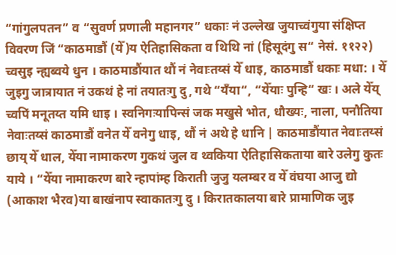“गांगुलपतन” व “सुवर्ण प्रणाली महानगर” धकाः नं उल्लेख जुयाच्वंगुया संक्षिप्त विवरण जिं “काठमाडौं (येँ)य ऐतिहासिकता व थिथि नां (हिसूदंगु स“ नेसं. ११२२) च्वसुइ न्ह्यब्वये धुन । काठमाडौंयात थौं नं नेवाःतय्सं येँ धाइ, काठमाडौं धकाः मधा: । येँ जुइगु जात्रायात नं उकथं हे नां तयातःगु दु, गथे “यँया“, “येँयाः पुन्हि“ खः । अले येँय् च्वपिं मनूतय्त यमि धाइ । स्वनिगःयापिन्सं जक मखुसे भोत, धौख्यः, नाला, पनौतिया नेवाःतय्सं काठमाडौं वनेत येँ वनेगु धाइ, थौं नं अथे हे धानि | काठमाडौंयात नेवाःतय्सं छाय् येँ धाल, येँया नामाकरण गुकथं जुल व थ्वकिया ऐतिहासिकताया बारे उलेगु कुतः याये । “येँया नामाकरण बारे न्हापांम्ह किराती जुजु यलम्बर व येँ वंघया आजु द्यो (आकाश भैरव)या बाखंनाप स्वाकातःगु दु । किरातकालया बारे प्रामाणिक जुइ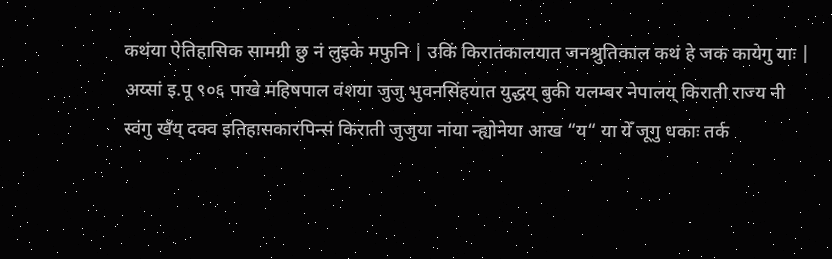कथंया ऐतिहासिक सामग्री छु नं लुइके मफुनि | उकिं किरातकालयात जनश्रुतिकाल कथं हे जक कायेगु याः | अय्सां इ.पू ९०६ पाखे महिषपाल वंशया जुजु भुवनसिंहयात युद्धय् बुकी यलम्बर नेपालय् किराती राज्य नी स्वंगु खँय् दक्व इतिहासकारपिन्सं किराती जुजुया नांया न्ह्योनेया आख “य“ या येँ जूगु धकाः तर्क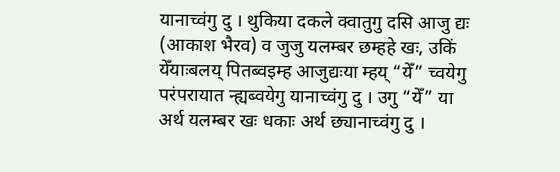यानाच्वंगु दु । थुकिया दकले क्वातुगु दसि आजु द्यः (आकाश भैरव) व जुजु यलम्बर छम्हहे खः, उकिं येँयाःबलय् पितब्वइम्ह आजुद्यःया म्हय् “येँ” च्वयेगु परंपरायात न्ह्यब्वयेगु यानाच्वंगु दु । उगु “येँ” या अर्थ यलम्बर खः धकाः अर्थ छ्यानाच्वंगु दु ।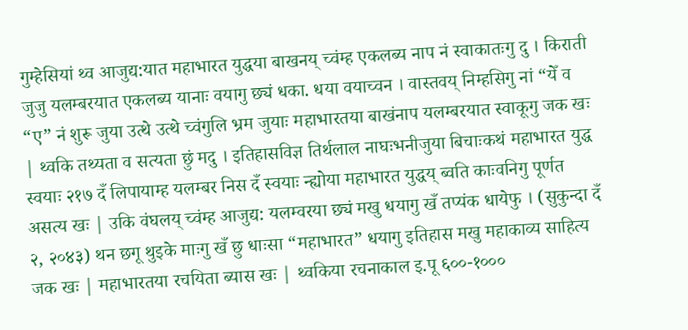गुम्हेसियां थ्व आजुद्य:यात महाभारत युद्धया बाखनय् च्वंम्ह एकलब्य नाप नं स्वाकातःगु दु । किराती जुजु यलम्बरयात एकलब्य यानाः वयागु छ्यं धका. धया वयाच्वन । वास्तवय् निम्हसिगु नां “येँ व “ए” नं शुरू जुया उत्थे उत्थे च्वंगुलि भ्रम जुयाः महाभारतया बाखंनाप यलम्बरयात स्वाकूगु जक खः | थ्वकि तथ्यता व सत्यता छुं मदु । इतिहासविज्ञ तिर्थलाल नाघःभनीजुया बिचाःकथं महाभारत युद्ध स्वयाः २१७ दँ लिपायाम्ह यलम्बर निस दँ स्वयाः न्ह्योया महाभारत युद्धय् ब्वति काःवनिगु पूर्णत असत्य खः | उकि वंघलय् च्वंम्ह आजुद्य: यलम्वरया छ्यं मखु धयागु खँ तप्यंक धायेफु । (सुकुन्दा दँ २, २०४३) थन छगू थुइके माःगु खँ छु धाःसा “महाभारत” धयागु इतिहास मखु महाकाव्य साहित्य जक खः | महाभारतया रचयिता ब्यास खः | थ्वकिया रचनाकाल इ.पू ६००-१०००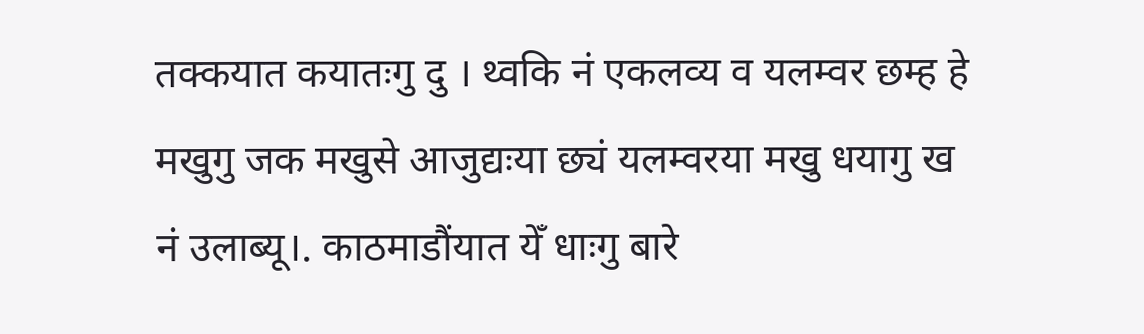तक्कयात कयातःगु दु । थ्वकि नं एकलव्य व यलम्वर छम्ह हे मखुगु जक मखुसे आजुद्यःया छ्यं यलम्वरया मखु धयागु ख नं उलाब्यू।. काठमाडौंयात येँ धाःगु बारे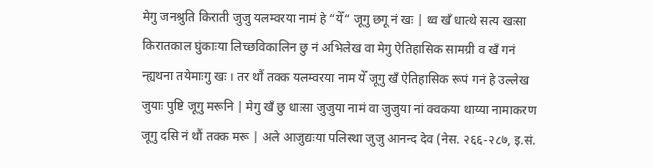मेगु जनश्रुति किराती जुजु यलम्वरया नामं हे “येँ“ जूगु छगू नं खः | थ्व खँ धात्थे सत्य खःसा किरातकाल घुंकाःया लिच्छविकालिन छु नं अभिलेख वा मेगु ऐतिहासिक सामग्री व खँ गनं न्ह्यथना तयेमाःगु खः । तर थौं तक्क यलम्वरया नाम येँ जूगु खँ ऐतिहासिक रूपं गनं हे उल्लेख जुयाः पुष्टि जूगु मरूनि | मेगु खँ छु धाःसा जुजुया नामं वा जुजुया नां क्वकया थाय्या नामाकरण जूगु दसि नं थौं तक्क मरू | अले आजुद्यःया पलिस्था जुजु आनन्द देव (नेस. २६६-२८७, इ.सं.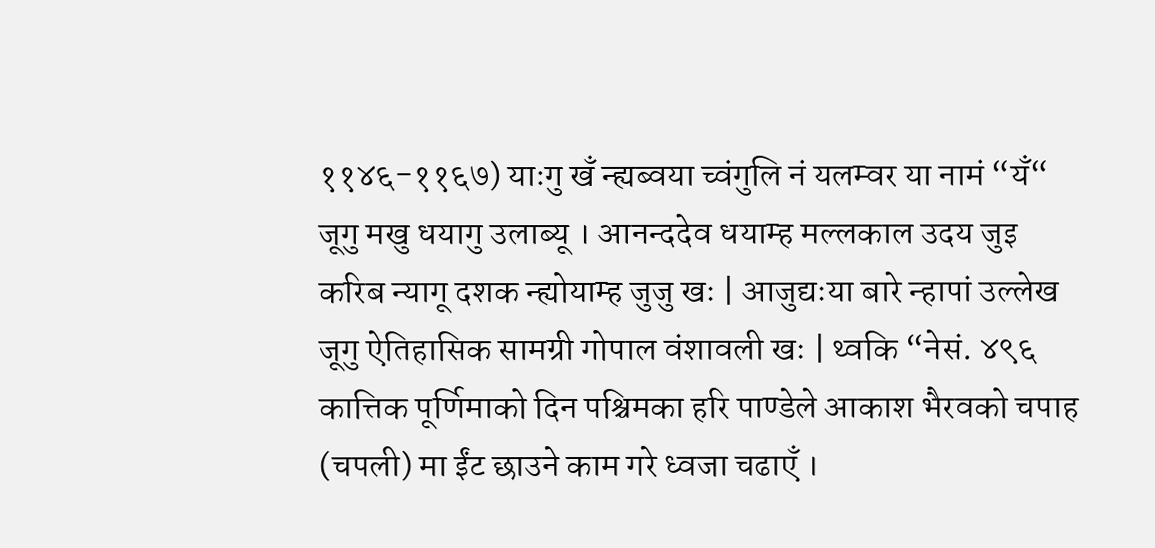११४६-११६७) याःगु खँ न्ह्यब्वया च्वंगुलि नं यलम्वर या नामं “यँ“ जूगु मखु धयागु उलाब्यू । आनन्ददेव धयाम्ह मल्लकाल उदय जुइ करिब न्यागू दशक न्ह्योयाम्ह जुजु खः | आजुद्यःया बारे न्हापां उल्लेख जूगु ऐतिहासिक सामग्री गोपाल वंशावली खः | थ्वकि “नेसं. ४९६ कात्तिक पूर्णिमाको दिन पश्चिमका हरि पाण्डेले आकाश भैरवको चपाह (चपली) मा ईंट छाउने काम गरे ध्वजा चढाएँ ।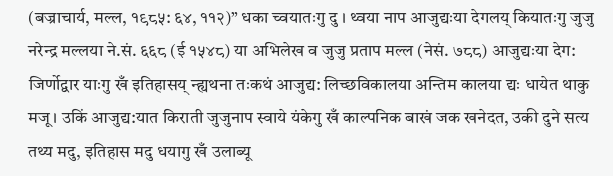(बज्राचार्य, मल्ल, १९८५: ६४, ११२)” धका च्वयातःगु दु । थ्वया नाप आजुद्यःया देगलय् कियातःगु जुजु नरेन्द्र मल्लया ने.सं. ६६८ (ई १५४८) या अभिलेख व जुजु प्रताप मल्ल (नेसं. ७८८) आजुद्यःया देग: जिर्णोद्वार याःगु खँ इतिहासय् न्ह्यथना तःकथं आजुद्य: लिच्छविकालया अन्तिम कालया द्यः धायेत थाकु मजू। उकिं आजुद्य:यात किराती जुजुनाप स्वाये यंकेगु खँ काल्पनिक बाखं जक खनेदत, उकी दुने सत्य तथ्य मदु, इतिहास मदु धयागु खँ उलाब्यू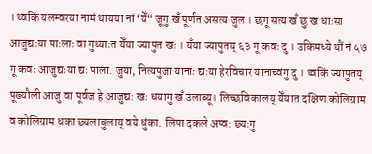। थ्वकिं यलम्वरया नामं थायया नां ‘येँ“ जूगु खँ पूर्णत असत्य जुल । छगू सत्य खँ छु ख धाःसा आजुद्यःया पाःलाः वा गुथ्याःत येँया ज्यापुत खः । यँया ज्यापुतय् ६३ गू कवः दु । उकिमध्ये थौं नं ५७ गू कवः आजुद्यःया द्यः पाला. जुया, नित्यपुजा यानाः द्यःया हेरविचार यानाच्वंगु दु । थ्वकिं ज्यापुतय् पूख्यौली आजु वा पूर्वज हे आजुद्य: खः धयागु खँ उलाब्यू। लिच्छविकालय् येँयात दक्षिण कोलिग्राम व कोलिग्राम धका छ्यलाबुलाय् वये धुंका. लिपा दकले अप्व: छ्यःगु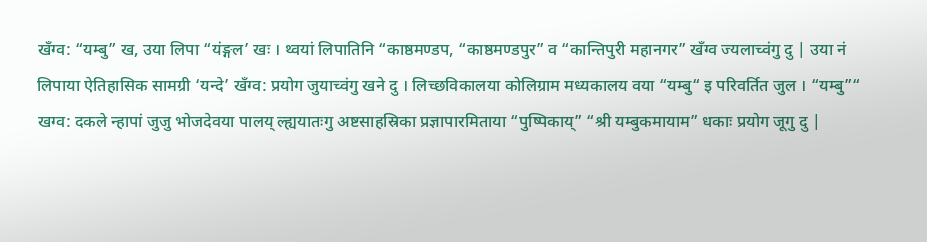खँग्व: “यम्बु” ख, उया लिपा “यंङ्गल’ खः । थ्वयां लिपातिनि “काष्ठमण्डप, “काष्ठमण्डपुर” व “कान्तिपुरी महानगर” खँग्व ज्यलाच्वंगु दु | उया नं लिपाया ऐतिहासिक सामग्री ‘यन्दे’ खँग्व: प्रयोग जुयाच्वंगु खने दु । लिच्छविकालया कोलिग्राम मध्यकालय वया “यम्बु“ इ परिवर्तित जुल । “यम्बु”“ खग्व: दकले न्हापां जुजु भोजदेवया पालय् ल्ह्ययातःगु अष्टसाहस्रिका प्रज्ञापारमिताया “पुष्पिकाय्” “श्री यम्बुकमायाम” धकाः प्रयोग जूगु दु |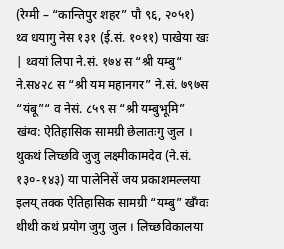(रेग्मी – “कान्तिपुर शहर” पौ ९६, २०५१) थ्व धयागु नेस १३१ (ई.सं. १०११) पाखेया खः | थ्वयां लिपा ने.सं. १७४ स “श्री यम्बु“ ने.स४२८ स “श्री यम महानगर” ने.सं. ७९७स “यंबू”“ व नेसं. ८५९ स “श्री यम्बुभूमि” खंग्व: ऐतिहासिक सामग्री छेलातःगु जुल । थुकथं लिच्छवि जुजु लक्ष्मीकामदेव (ने.सं. १३०-१४३) या पालेनिसें जय प्रकाशमल्लया इलय् तक्क ऐतिहासिक सामग्री “यम्बु” खँग्वः थीथी कथं प्रयोग जुगु जुल । लिच्छविकालया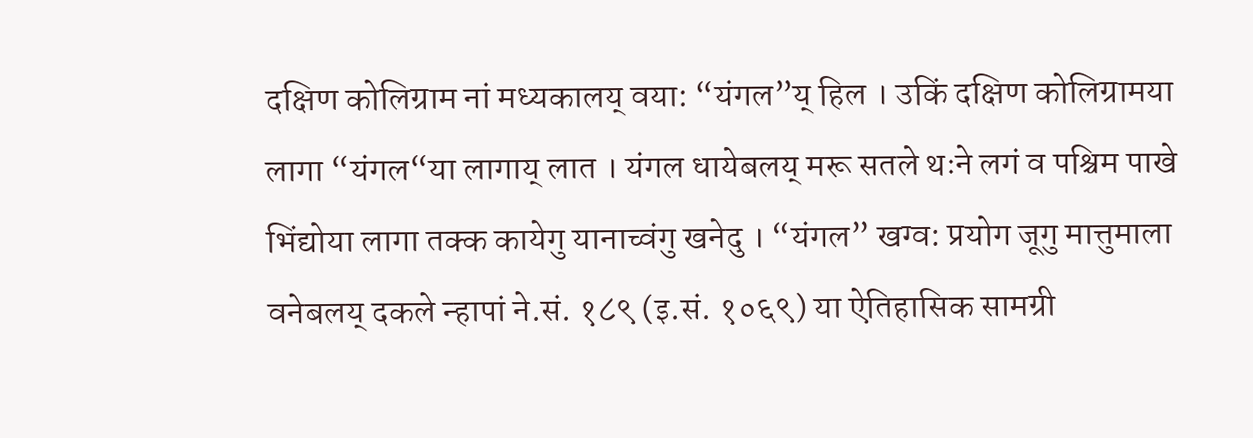दक्षिण कोलिग्राम नां मध्यकालय् वया: “यंगल”य् हिल । उकिं दक्षिण कोलिग्रामया लागा “यंगल“या लागाय् लात । यंगल धायेबलय् मरू सतले थःने लगं व पश्चिम पाखे भिंद्योया लागा तक्क कायेगु यानाच्वंगु खनेदु । “यंगल” खग्व: प्रयोग जूगु मात्तुमाला वनेबलय् दकले न्हापां ने.सं. १८९ (इ.सं. १०६९) या ऐतिहासिक सामग्री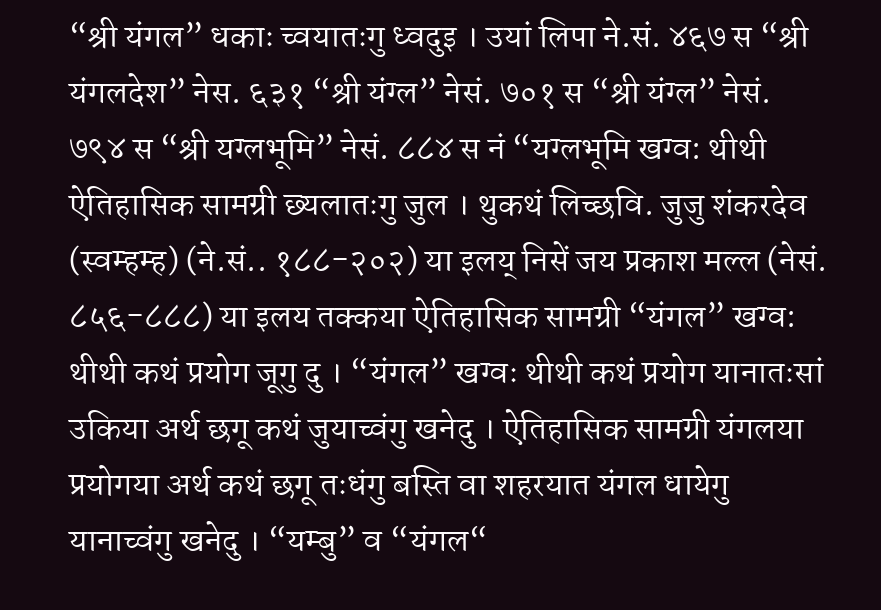“श्री यंगल” धकाः च्वयातःगु ध्वदुइ । उयां लिपा ने.सं. ४६७ स “श्री यंगलदेश” नेस. ६३१ “श्री यंग्ल” नेसं. ७०१ स “श्री यंग्ल” नेसं. ७९४ स “श्री यग्लभूमि” नेसं. ८८४ स नं “यग्लभूमि खग्व: थीथी ऐतिहासिक सामग्री छ्यलातःगु जुल । थुकथं लिच्छवि. जुजु शंकरदेव (स्वम्हम्ह) (ने.सं.. १८८-२०२) या इलय् निसें जय प्रकाश मल्ल (नेसं. ८५६-८८८) या इलय तक्कया ऐतिहासिक सामग्री “यंगल” खग्व: थीथी कथं प्रयोग जूगु दु । “यंगल” खग्वः थीथी कथं प्रयोग यानातःसां उकिया अर्थ छगू कथं जुयाच्वंगु खनेदु । ऐतिहासिक सामग्री यंगलया प्रयोगया अर्थ कथं छगू तःधंगु बस्ति वा शहरयात यंगल धायेगु यानाच्वंगु खनेदु । “यम्बु” व “यंगल“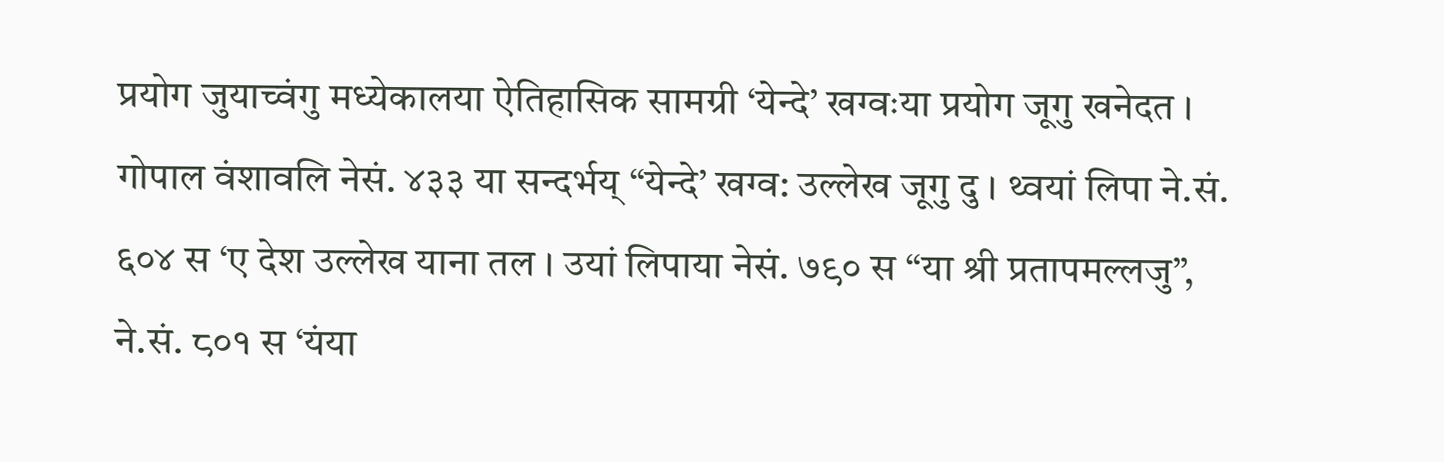प्रयोग जुयाच्वंगु मध्येकालया ऐतिहासिक सामग्री ‘येन्दे’ खग्वःया प्रयोग जूगु खनेदत । गोपाल वंशावलि नेसं. ४३३ या सन्दर्भय् “येन्दे’ खग्व: उल्लेख जूगु दु । थ्वयां लिपा ने.सं. ६०४ स ‘ए देश उल्लेख याना तल । उयां लिपाया नेसं. ७९० स “या श्री प्रतापमल्लजु”, ने.सं. ८०१ स ‘यंया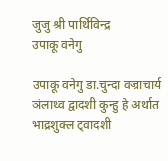जुजु श्री पार्थिविन्द्र
उपाकू वनेगु

उपाकू वनेगु डा.चुन्दा वज्राचार्य ञंलाथ्व द्वादशी कुन्हु हे अर्थात भाद्रशुक्ल ट्वादशी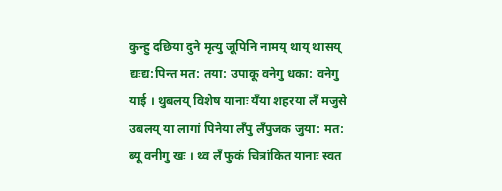कुन्हु दछिया दुने मृत्यु जूपिनि नामय् थाय् थासय् द्यःद्य:पिन्त मत: तया: उपाकू वनेगु धका: वनेगु याई । थुबलय् विशेष यानाः यँया शहरया लँ मजुसे उबलय् या लागां पिनेया लँपु लँपुजक जुया: मत: ब्यू वनीगु खः । थ्व लँ फुकं चित्रांकित यानाः स्वत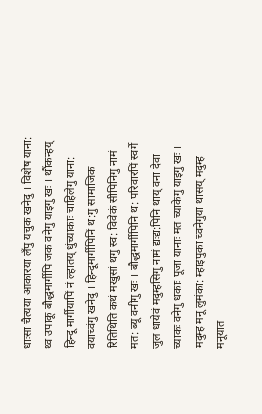धाःसा चैत्यया आकारया लँपु यचुक खनेदु । विशेष याना: थ्व उपाकू बौद्धमार्गीपि जक वनेगु याइगु खः । थौंकन्हय् हिन्दू मार्गीयापिं नं ल्हातय् धुंच्याकाः चाहिलेगु याना: वयाच्वंगु खनेदु । हिन्दूमार्गीपिनिं थ:गु सामाजिक रितिथिति कथं मखुसां थगु स्व: विवेकं सीपिनिगु नामं मत: ब्यू वनीगु खः । बौद्धमार्गीपिनि थ: परिवारपिं स्वर्गे जुल धायेवं मदुम्हसिगु नामं द्यःद्य:पिनि थाय् वना देवा च्याकः वनेगु धकाः पूजा यानाः मत च्याकेगु याइगु खः । मदुम्ह मनू लुमंका: म्हाइपुका च्वनेगुया थासय् मदुम्ह मनूयात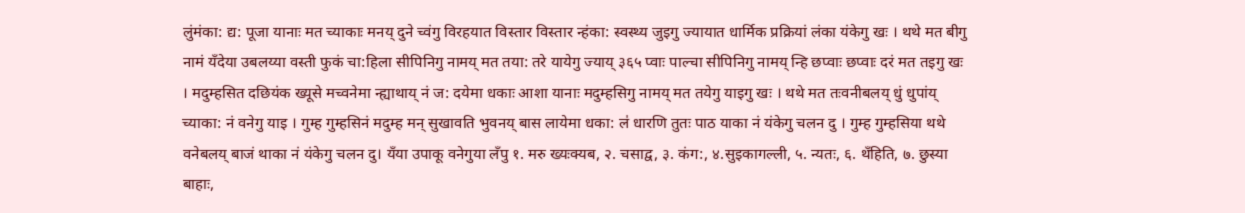लुंमंका: द्य: पूजा यानाः मत च्याकाः मनय् दुने च्वंगु विरहयात विस्तार विस्तार न्हंका: स्वस्थ्य जुइगु ज्यायात धार्मिक प्रक्रियां लंका यंकेगु खः । थथे मत बीगु नामं यँदेया उबलय्या वस्ती फुकं चा:हिला सीपिनिगु नामय् मत तया: तरे यायेगु ज्याय् ३६५ प्वाः पाल्चा सीपिनिगु नामय् न्हि छप्वाः छप्वाः दरं मत तइगु खः । मदुम्हसित दछियंक ख्यूसे मच्वनेमा न्ह्याथाय् नं ज: दयेमा धकाः आशा यानाः मदुम्हसिगु नामय् मत तयेगु याइगु खः । थथे मत तःवनीबलय् धुं धुपांय् च्याका: नं वनेगु याइ । गुम्ह गुम्हसिनं मदुम्ह मन् सुखावति भुवनय् बास लायेमा धका: ल॑ धारणि तुतः पाठ याका नं यंकेगु चलन दु । गुम्ह गुम्हसिया थथे वनेबलय् बाजं थाका नं यंकेगु चलन दु। यँया उपाकू वनेगुया लँपु १. मरु ख्यःक्यब, २. चसाद्व, ३. कंग:, ४.सुइकागल्ली, ५. न्यतः, ६. थँहिति, ७. छुस्या बाहाः,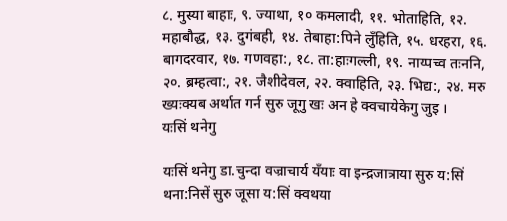८. मुस्या बाहाः, ९. ज्याथा, १० कमलादी, ११. भोताहिति, १२. महाबौद्ध, १३. दुगंबही, १४. तेबाहा:पिने लुँहिति, १५. धरहरा, १६. बागदरवार, १७. गणवहा:, १८. ता:हाःगल्ली, १९. नाय्पच्व तःननि, २०. ब्रम्हत्वा:, २१. जैशीदेवल, २२. क्वाहिति, २३. भिद्य:, २४. मरु ख्यःक्यब अर्थात गर्न सुरु जूगु खः अन हे क्वचायेकेगु जुइ ।
यःसिं थनेगु

यःसिं थनेगु डा.चुन्दा वज्राचार्य यँयाः वा इन्द्रजात्राया सुरु य:सिं थना:निसें सुरु जूसा य:सिं क्वथया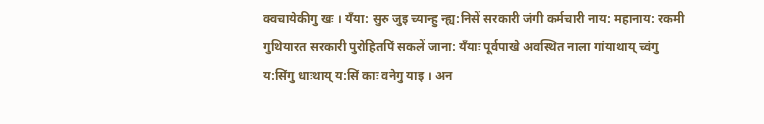क्वचायेकीगु खः । यँया: सुरु जुइ च्यान्हु न्ह्य:निसें सरकारी जंगी कर्मचारी नाय: महानाय: रकमी गुथियारत सरकारी पुरोहितपिं सकलें जाना: यँयाः पूर्वपाखे अवस्थित नाला गांयाथाय् च्वंगु य:सिंगु धाःथाय् य:सिं काः वनेगु याइ । अन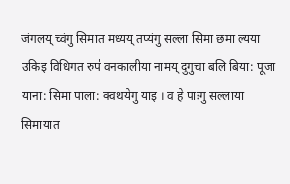जंगलय् च्वंगु सिमात मध्यय् तप्यंगु सल्ला सिमा छमा ल्यया उकिइ विधिगत रुप॑ वनकालीया नामय् दुगुचा बलि बिया: पूजा याना: सिमा पाला: क्वथयेगु याइ । व हे पाःगु सल्लाया सिमायात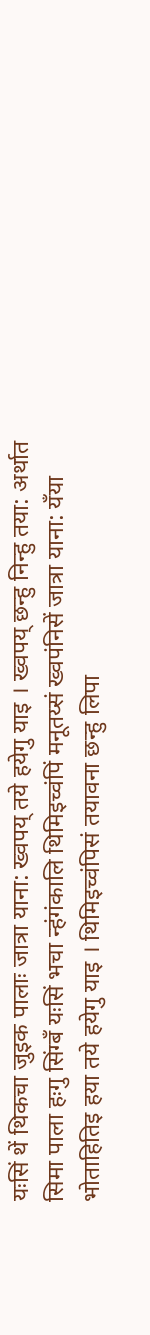यःसिं थें थिकचा जुइक पालाः जात्रा याना: ख्वपय् तये हयेगु याइ । ख्वपय् छन्हु निन्हु तया: अर्थात सिमा पाला हःगु सिंग्बँ यःसिं भचा न्हंगंकालि थिमिइच्वंपिं मनूतय्सं ख्वपंनिसें जात्रा याना: यँया भोताहितिइ हया तये हयेगु याइ । थिमिइच्वंपिसं तयावना छन्हु लिपा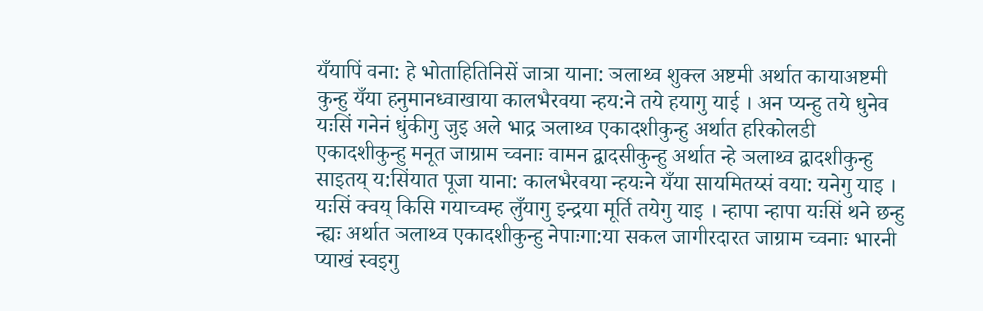यँयापिं वना: हे भोताहितिनिसें जात्रा याना: ञलाथ्व शुक्ल अष्टमी अर्थात कायाअष्टमी कुन्हु यँया हनुमानध्वाखाया कालभैरवया न्हय:ने तये हयागु याई । अन प्यन्हु तये धुनेव यःसिं गनेनं धुंकीगु जुइ अले भाद्र ञलाथ्व एकादशीकुन्हु अर्थात हरिकोलडी एकादशीकुन्हु मनूत जाग्राम च्वनाः वामन द्वादसीकुन्हु अर्थात न्हे ञलाथ्व द्वादशीकुन्हु साइतय् य:सिंयात पूजा याना: कालभैरवया न्हयःने यँया सायमितय्सं वया: यनेगु याइ । यःसिं क्वय् किसि गयाच्वम्ह लुँयागु इन्द्रया मूर्ति तयेगु याइ । न्हापा न्हापा यःसिं थने छन्हु न्ह्यः अर्थात ञलाथ्व एकादशीकुन्हु नेपाःगा:या सकल जागीरदारत जाग्राम च्वनाः भारनी प्याखं स्वइगु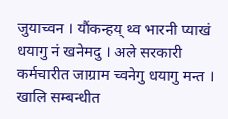जुयाच्वन । यौंकन्हय् थ्व भारनी प्याखं धयागु नं खनेमदु । अले सरकारी कर्मचारीत जाग्राम च्वनेगु धयागु मन्त । खालि सम्बन्धीत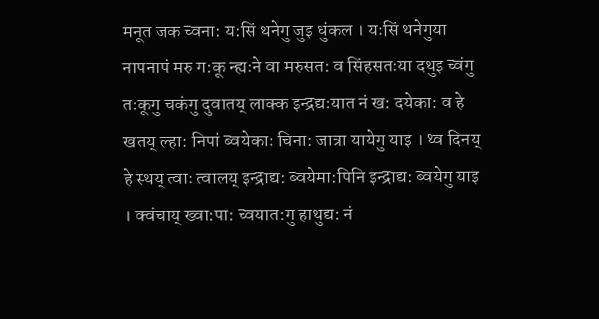मनूत जक च्वना: य:सिं थनेगु जुइ धुंकल । यःसिं थनेगुया नापनापं मरु ग:कू न्ह्यःने वा मरुसत: व सिंहसतःया दथुइ च्वंगु तःकूगु चकंगु दुवातय् लाक्क इन्द्रद्यःयात नं ख: दयेका: व हे खतय् ल्हा: निपां ब्वयेकाः चिना: जात्रा यायेगु याइ । थ्व दिनय् हे स्थय् त्वाः त्वालय् इन्द्राद्य: ब्वयेमा:पिनि इन्द्राद्य: ब्वयेगु याइ । क्वंचाय् ख्वा:पा: च्वयात:गु हाथुद्य: नं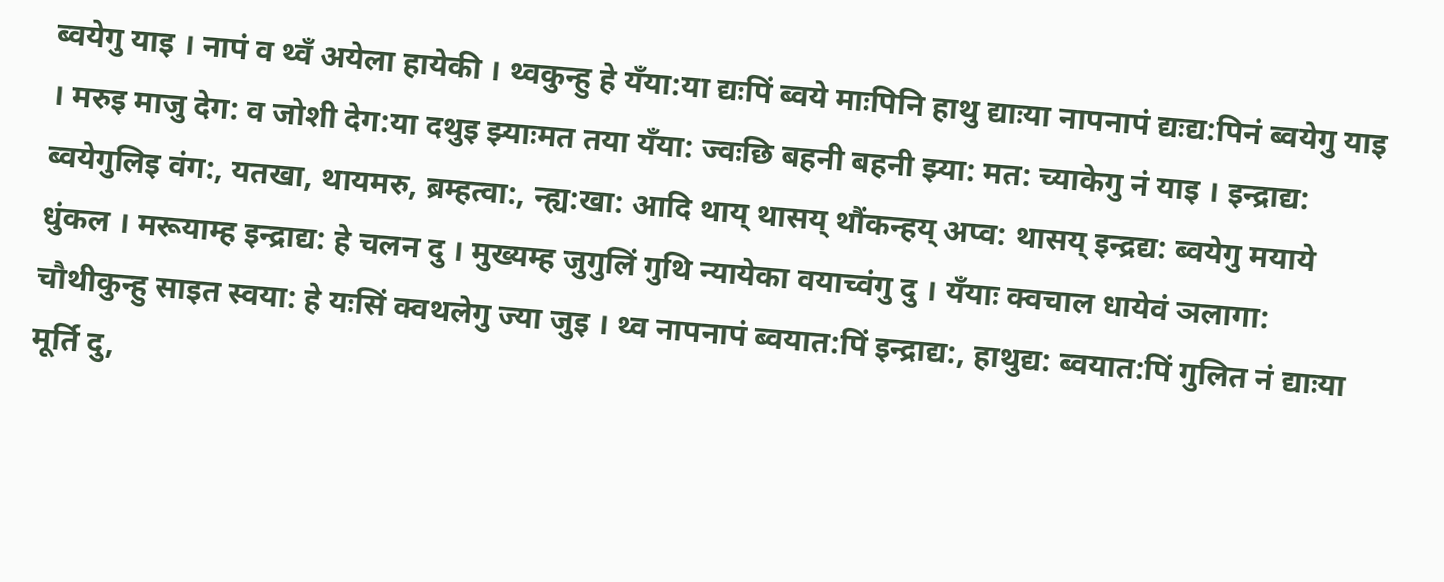ब्वयेगु याइ । नापं व थ्वँ अयेला हायेकी । थ्वकुन्हु हे यँया:या द्यःपिं ब्वये माःपिनि हाथु द्याःया नापनापं द्यःद्य:पिनं ब्वयेगु याइ । मरुइ माजु देग: व जोशी देग:या दथुइ झ्याःमत तया यँया: ज्वःछि बहनी बहनी झ्या: मत: च्याकेगु नं याइ । इन्द्राद्य: ब्वयेगुलिइ वंग:, यतखा, थायमरु, ब्रम्हत्वा:, न्ह्य:खा: आदि थाय् थासय् थौंकन्हय् अप्व: थासय् इन्द्रद्य: ब्वयेगु मयाये धुंकल । मरूयाम्ह इन्द्राद्य: हे चलन दु । मुख्यम्ह जुगुलिं गुथि न्यायेका वयाच्वंगु दु । यँयाः क्वचाल धायेवं ञलागा: चौथीकुन्हु साइत स्वया: हे यःसिं क्वथलेगु ज्या जुइ । थ्व नापनापं ब्वयात:पिं इन्द्राद्य:, हाथुद्य: ब्वयात:पिं गुलित नं द्याःया मूर्ति दु,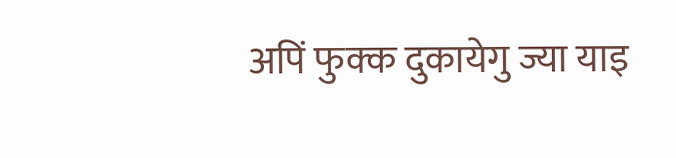अपिं फुक्क दुकायेगु ज्या याइ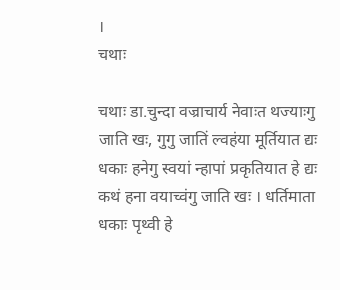।
चथाः

चथाः डा.चुन्दा वज्राचार्य नेवाःत थज्याःगु जाति खः, गुगु जातिं ल्वहंया मूर्तियात द्यः धकाः हनेगु स्वयां न्हापां प्रकृतियात हे द्यः कथं हना वयाच्वंगु जाति खः । धर्तिमाता धकाः पृथ्वी हे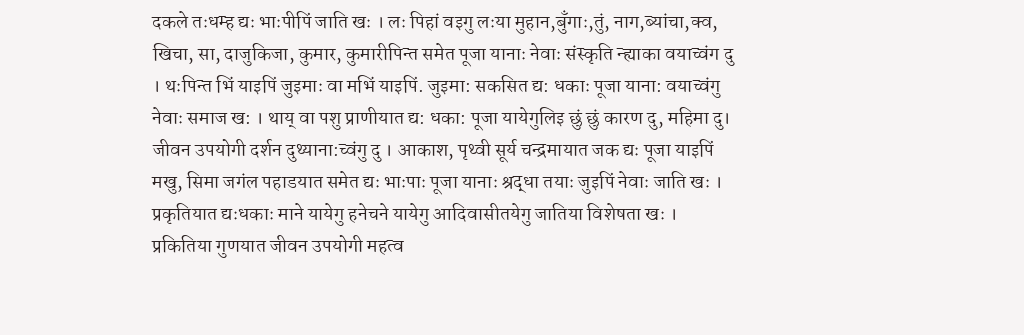दकले तःधम्ह द्यः भाःपीपिं जाति खः । लः पिहां वइगु लःया मुहान,बुँगाः,तुं, नाग,ब्यांचा,क्व, खिचा, सा, दाजुकिजा, कुमार, कुमारीपिन्त समेत पूजा यानाः नेवाः संस्कृति न्ह्याका वयाच्वंग दु । थःपिन्त भिं याइपिं जुइमाः वा मभिं याइपिं. जुइमा: सकसित द्य: धकाः पूजा याना: वयाच्वंगु नेवाः समाज ख: । थाय् वा पशु प्राणीयात द्य: धका: पूजा यायेगुलिइ छुं छुं कारण दु, महिमा दु। जीवन उपयोगी दर्शन दुथ्याना:च्वंगु दु । आकाश, पृथ्वी सूर्य चन्द्रमायात जक द्यः पूजा याइपिं मखु, सिमा जगंल पहाडयात समेत द्यः भाःपाः पूजा यानाः श्रद्धा तयाः जुइपिं नेवाः जाति खः । प्रकृतियात द्यःधकाः माने यायेगु हनेचने यायेगु आदिवासीतयेगु जातिया विशेषता खः । प्रकितिया गुणयात जीवन उपयोगी महत्व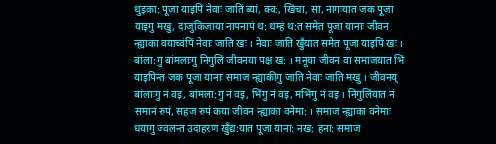थुइका: पूजा याइपिं नेवाः जातिं ब्यां, क्व:, खिचा, सा, नागःयात जक पूजा याइगु मखु, दाजुकिजाया नापनापं थ: थम्हं थ:त समेत पूजा यानाः जीवन न्ह्याका वयाच्वंपिं नेवाः जाति खः । नेवाः जाति खुँयात समेत पूजा याइपिं खः । बांला:गु बांमलाःगु निगुलिं जीवनया पक्ष ख: । मनूया जीवन वा समाजयात भिं याइपिन्त जक पूजा यानाः समाज न्ह्याकीगु जाति नेवाः जाति मखु । जीवनय् बांलाःगु नं वइ, बांमला:गु नं वइ, भिंगु नं वइ, मभिंगु नं वइ । निगुलिंयात नं समान रुपं, सहज रुपं कया जीवन न्ह्याका वनेमा: । समाज न्ह्याका वनेमाः धयागु ज्वलन्त उदाहरण खुँद्य:यात पूजा याना: नख: हना: समाज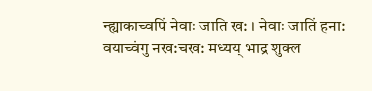न्ह्याकाच्वपिं नेवाः जाति ख: । नेवाः जातिं हना: वयाच्वंगु नख:चख: मध्यय् भाद्र शुक्ल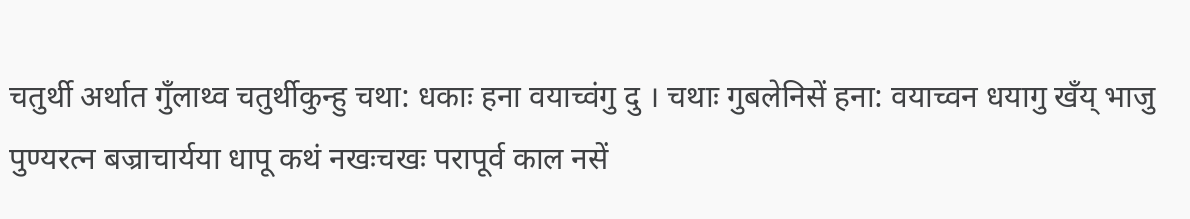चतुर्थी अर्थात गुँलाथ्व चतुर्थीकुन्हु चथा: धकाः हना वयाच्वंगु दु । चथाः गुबलेनिसें हना: वयाच्वन धयागु खँय् भाजु पुण्यरत्न बज्राचार्यया धापू कथं नखःचखः परापूर्व काल नसें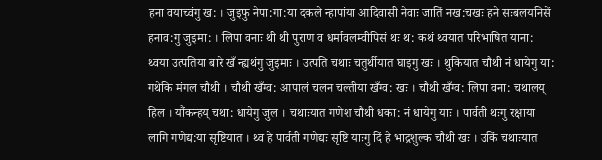हना वयाच्वंगु ख: । जुइफु नेपा:गा:या दकले न्हापांया आदिवासी नेवाः जातिं नख:चखः हने सःबलयनिसें हनाव:गु जुइमा: । लिपा वनाः थी थी पुराण व धर्मावलम्वीपिसं थः थ: कथं थ्वयात परिभाषित याना: थ्वया उत्पतिया बारे खँ न्ह्यथंगु जुइमाः । उत्पति चथाः चतुर्थीयात घाइगु खः । थुकियात चौथी नं धायेगु या: गथेकि मंगल चौथी । चौथी खँग्व: आपालं चलन चल्तीया खँग्व: खः । चौथी खँग्व: लिपा वना: चथालय् हिल । यौंकन्हय् चथा: धायेगु जुल । चथाःयात गणेश चौथी धका: नं धायेगु याः । पार्वती थःगु रक्षाया लागि गणेद्य:या सृष्टियात । थ्व हे पार्वती गणेद्यः सृष्टि याःगु दिं हे भाद्रशुल्क चौथी खः । उकिं चथाःयात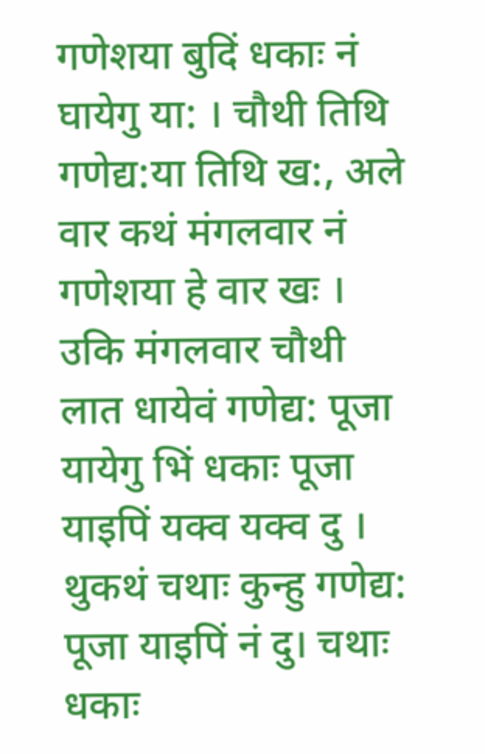गणेशया बुदिं धकाः नं घायेगु या: । चौथी तिथि गणेद्य:या तिथि ख:, अले वार कथं मंगलवार नं गणेशया हे वार खः । उकि मंगलवार चौथी लात धायेवं गणेद्य: पूजा यायेगु भिं धकाः पूजा याइपिं यक्व यक्व दु । थुकथं चथाः कुन्हु गणेद्य: पूजा याइपिं नं दु। चथाः धकाः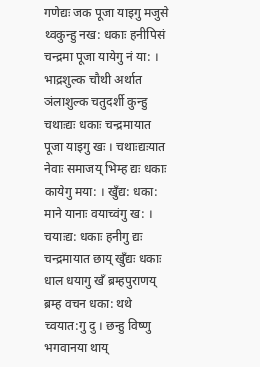गणेद्यः जक पूजा याइगु मजुसे थ्वकुन्हु नख: धकाः हनीपिसं चन्द्रमा पूजा यायेगु नं या: । भाद्रशुल्क चौथी अर्थात ञंलाशुल्क चतुदर्शी कुन्हु चथाःद्यः धकाः चन्द्रमायात पूजा याइगु खः । चथाःद्यःयात नेवाः समाजय् भिम्ह द्यः धकाः कायेगु मया: । खुँद्य: धका: माने यानाः वयाच्वंगु ख: । चयाःद्य: धकाः हनीगु द्यः चन्द्रमायात छाय् खुँद्यः धकाः धाल धयागु खँ ब्रम्हपुराणय् ब्रम्ह वचन धका: थथे च्वयात:गु दु । छन्हु विष्णु भगवानया थाय्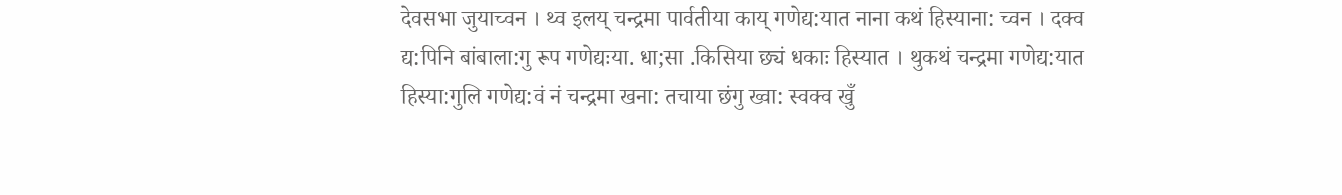देवसभा जुयाच्वन । थ्व इलय् चन्द्रमा पार्वतीया काय् गणेद्य:यात नाना कथं हिस्याना: च्वन । दक्व द्य:पिनि बांबाला:गु रूप गणेद्यःया. धा;सा .किसिया छ्यं धकाः हिस्यात । थुकथं चन्द्रमा गणेद्य:यात हिस्या:गुलि गणेद्य:वं नं चन्द्रमा खना: तचाया छंगु ख्वा: स्वक्व खुँ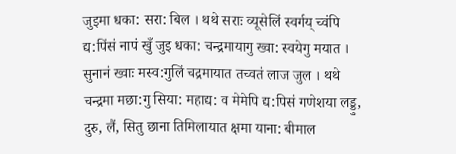जुइमा धका: सरा: बिल । थथे सराः व्यूसेलिं स्वर्गय् च्वंपि द्य:पिंसं नापं खुँ जुइ धका: चन्द्रमायागु ख्वा: स्वयेगु मयात । सुनानं ख्वाः मस्व:गुलिं चद्रमायात तच्वतं लाज जुल । थथे चन्द्रमा मछा:गु सिया: महाद्य: व मेमेपि द्य:पिसं गणेशया लड्डु, दुरु, लैं, सितु छाना तिमिलायात क्षमा याना: बीमाल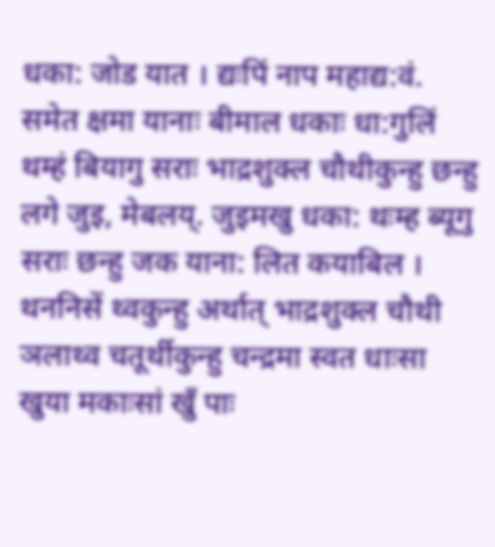धका: जोड यात । द्यःपिं नाप महाद्य:वं. समेत क्षमा यानाः बीमाल धकाः धा:गुलिं थम्हं बियागु सराः भाद्रशुक्ल चौथीकुन्हु छन्हु लगे जुइ, मेबलय्. जुइमखु धका: थःम्ह ब्यूगु सराः छन्हु जक याना: लित कयाबिल । थननिसें थ्वकुन्हु अर्थात् भाद्रशुक्ल चौथी ञलाथ्व चतूर्थीकुन्हु चन्द्रमा स्वत धाःसा खुया मकाःसां खुँ पाः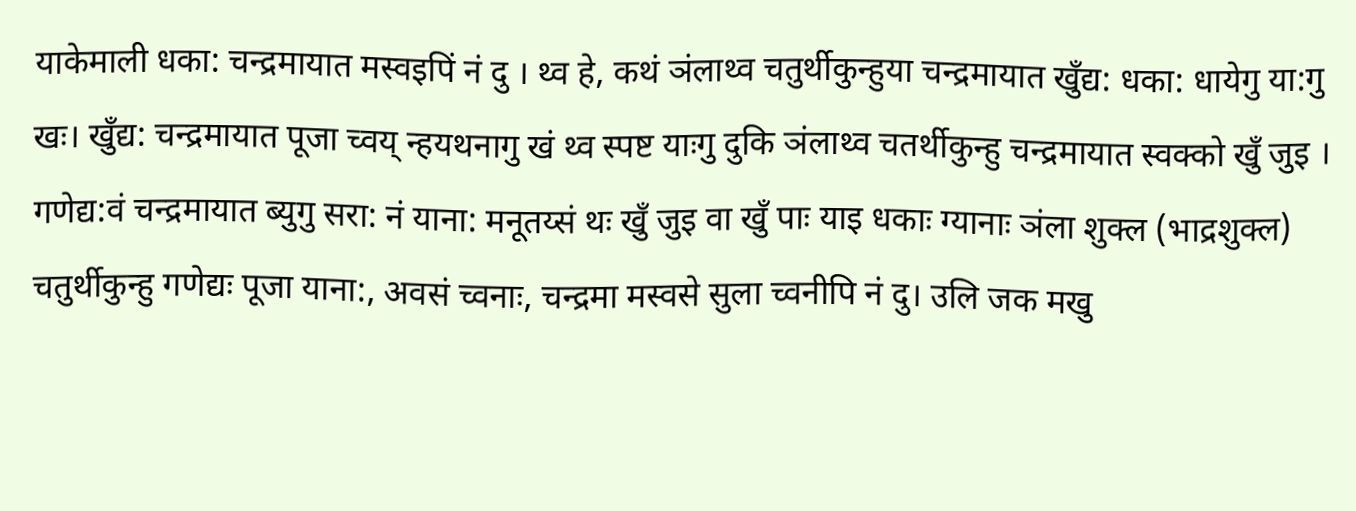याकेमाली धका: चन्द्रमायात मस्वइपिं नं दु । थ्व हे, कथं ञंलाथ्व चतुर्थीकुन्हुया चन्द्रमायात खुँद्य: धका: धायेगु या:गु खः। खुँद्य: चन्द्रमायात पूजा च्वय् न्हयथनागु खं थ्व स्पष्ट याःगु दुकि ञंलाथ्व चतर्थीकुन्हु चन्द्रमायात स्वक्को खुँ जुइ । गणेद्य:वं चन्द्रमायात ब्युगु सरा: नं याना: मनूतय्सं थः खुँ जुइ वा खुँ पाः याइ धकाः ग्यानाः ञंला शुक्ल (भाद्रशुक्ल) चतुर्थीकुन्हु गणेद्यः पूजा याना:, अवसं च्वनाः, चन्द्रमा मस्वसे सुला च्वनीपि नं दु। उलि जक मखु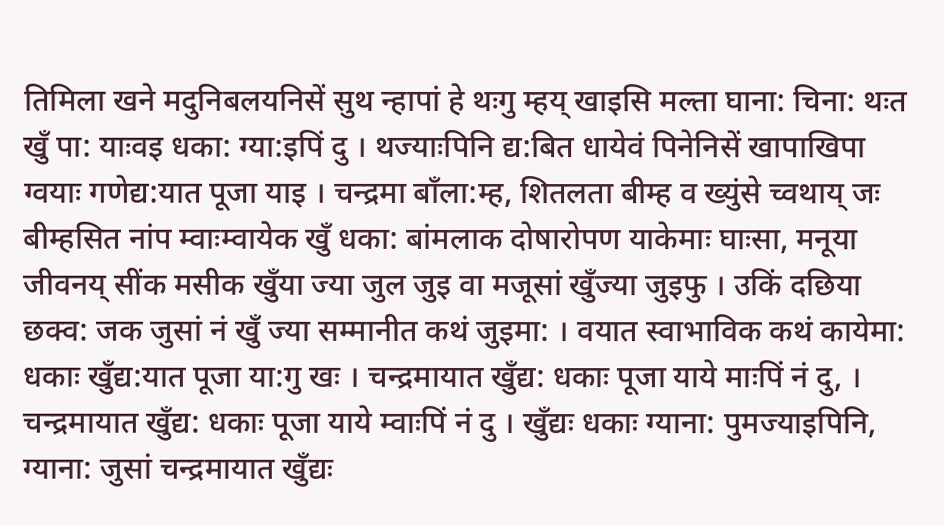तिमिला खने मदुनिबलयनिसें सुथ न्हापां हे थःगु म्हय् खाइसि मल्ता घाना: चिना: थःत खुँ पा: याःवइ धका: ग्या:इपिं दु । थज्याःपिनि द्य:बित धायेवं पिनेनिसें खापाखिपा ग्वयाः गणेद्य:यात पूजा याइ । चन्द्रमा बाँला:म्ह, शितलता बीम्ह व ख्युंसे च्वथाय् जः बीम्हसित नांप म्वाःम्वायेक खुँ धका: बांमलाक दोषारोपण याकेमाः घाःसा, मनूया जीवनय् सींक मसीक खुँया ज्या जुल जुइ वा मजूसां खुँज्या जुइफु । उकिं दछिया छक्व: जक जुसां नं खुँ ज्या सम्मानीत कथं जुइमा: । वयात स्वाभाविक कथं कायेमा: धकाः खुँद्य:यात पूजा या:गु खः । चन्द्रमायात खुँद्य: धकाः पूजा याये माःपिं नं दु, । चन्द्रमायात खुँद्य: धकाः पूजा याये म्वाःपिं नं दु । खुँद्यः धकाः ग्याना: पुमज्याइपिनि, ग्याना: जुसां चन्द्रमायात खुँद्यः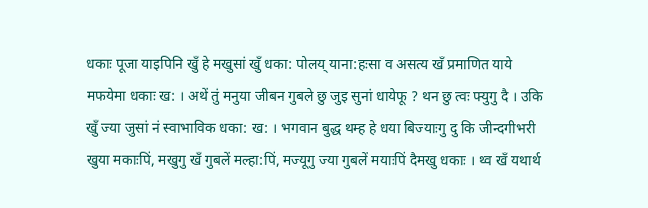धकाः पूजा याइपिनि खुँ हे मखुसां खुँ धका: पोलय् याना:हःसा व असत्य खँ प्रमाणित याये मफयेमा धकाः ख: । अथें तुं मनुया जीबन गुबले छु जुइ सुनां धायेफू ? थन छु त्वः फ्युगु दै । उकि खुँ ज्या जुसां नं स्वाभाविक धका: ख: । भगवान बुद्ध थम्ह हे धया बिज्याःगु दु कि जीन्दगीभरी खुया मकाःपिं, मखुगु खँ गुबलें मल्हा:पिं, मज्यूगु ज्या गुबलें मयाःपिं दैमखु धकाः । थ्व खँ यथार्थ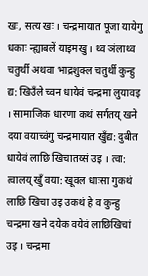खः, सत्य खः । चन्द्रमायात पूजा यायेगु धकाः न्ह्याबलें याइमखु । थ्व ञंलाथ्व चतुर्थी अथवा भाद्रशुक्ल चतुर्थी कुन्हु द्य: खिउँले च्वन धायेवं चन्द्रमा लुयावइ । सामाजिक धारणा कथं सर्गतय् खने दया वयाच्वंगु चन्द्रमायात खुँद्य: दुबीत धायेवं लाछि खिचातय्सं उइ । त्वा: त्वालय् खुँ वया: खूवल धाःसा गुकथं लाछि खिचा उइ उकथं हे व कुन्हु चन्द्रमा खने दयेक वयेवं लाछिखिचां उइ । चन्द्रमा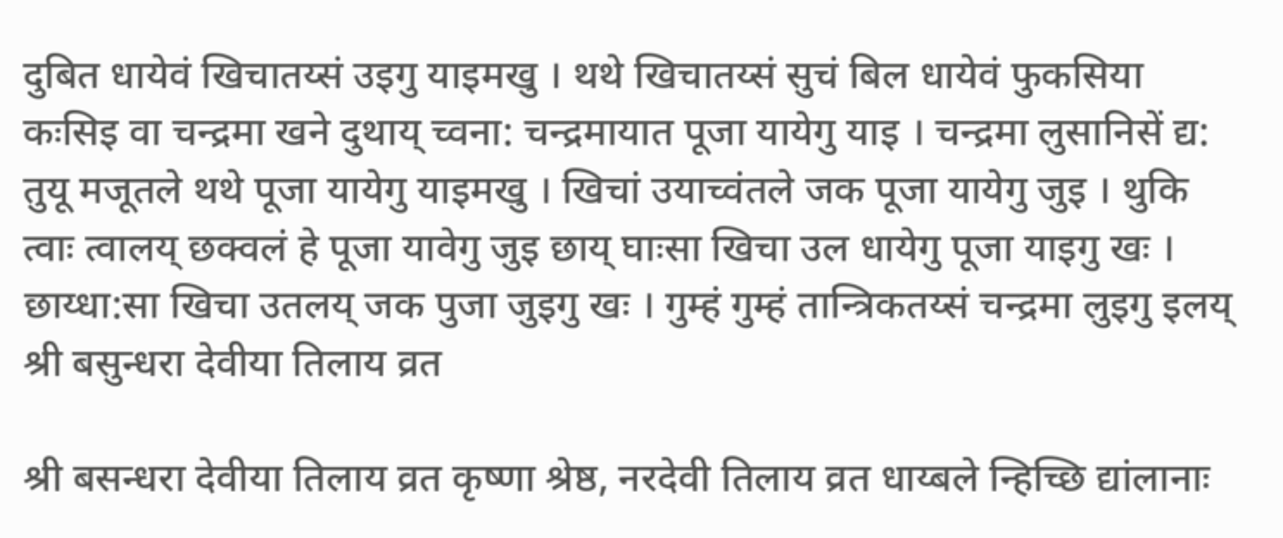दुबित धायेवं खिचातय्सं उइगु याइमखु । थथे खिचातय्सं सुचं बिल धायेवं फुकसिया कःसिइ वा चन्द्रमा खने दुथाय् च्वना: चन्द्रमायात पूजा यायेगु याइ । चन्द्रमा लुसानिसें द्य: तुयू मजूतले थथे पूजा यायेगु याइमखु । खिचां उयाच्वंतले जक पूजा यायेगु जुइ । थुकि त्वाः त्वालय् छक्वलं हे पूजा यावेगु जुइ छाय् घाःसा खिचा उल धायेगु पूजा याइगु खः । छाय्धा:सा खिचा उतलय् जक पुजा जुइगु खः । गुम्हं गुम्हं तान्त्रिकतय्सं चन्द्रमा लुइगु इलय्
श्री बसुन्धरा देवीया तिलाय व्रत

श्री बसन्धरा देवीया तिलाय व्रत कृष्णा श्रेष्ठ, नरदेवी तिलाय व्रत धाय्बले न्हिच्छि द्यांलानाः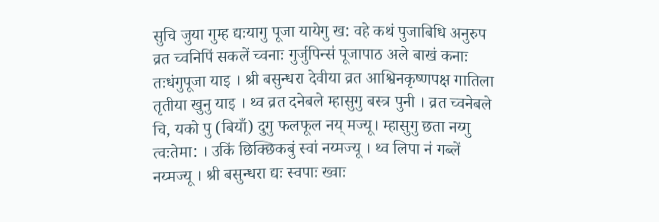सुचि जुया गुम्ह द्यःयागु पूजा यायेगु ख: वहे कथं पुजाबिधि अनुरुप व्रत च्वनिपिं सकलें च्वनाः गुर्जुपिन्स॑ पूजापाठ अले बाखं कनाः तःधंगुपूजा याइ । श्री बसुन्धरा देवीया व्रत आश्विनकृष्णपक्ष गातिला तृतीया खुनु याइ । थ्व व्रत दनेबले म्हासुगु बस्त्र पुनी । व्रत च्वनेबले चि, यको पु (बियाँ) दुगु फलफूल नय् मज्यू। म्हासुगु छता नय्गु त्वःतेमा: । उकिं छिक्छिकबुं स्वां नय्मज्यू । थ्व लिपा नं गब्लें नय्मज्यू । श्री बसुन्धरा द्यः स्वपाः ख्वाः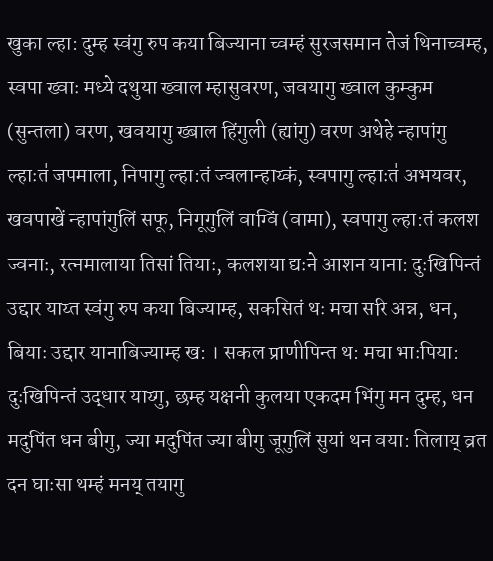खुका ल्हा: दुम्ह स्वंगु रुप कया बिज्याना च्वम्हं सुरजसमान तेजं थिनाच्वम्ह, स्वपा ख्वाः मध्ये दथुया ख्वाल म्हासुवरण, जवयागु ख्वाल कुम्कुम (सुन्तला) वरण, खवयागु ख्बाल हिंगुली (ह्यांगु) वरण अथेहे न्हापांगु ल्हाःत॑ जपमाला, निपागु ल्हा:तं ज्वलान्हाय्कं, स्वपागु ल्हाःत॑ अभयवर, खवपाखें न्हापांगुलिं सफू, निगूगुलिं वाग्विं (वामा), स्वपागु ल्हा:तं कलश ज्वनाः, रत्नमालाया तिसां तियाः, कलशया द्यःने आशन याना: दुःखिपिन्तं उद्दार याय्त स्वंगु रुप कया बिज्याम्ह, सकसितं थः मचा सरि अन्न, धन, बियाः उद्दार यानाबिज्याम्ह ख: । सकल प्राणीपिन्त थ: मचा भाःपिया: दुःखिपिन्तं उद्धार याय्गु, छम्ह यक्षनी कुलया एकदम भिंगु मन दुम्ह, धन मदुपिंत धन बीगु, ज्या मदुपिंत ज्या बीगु जूगुलिं सुयां थन वया: तिलाय् व्रत दन घाःसा थम्हं मनय् तयागु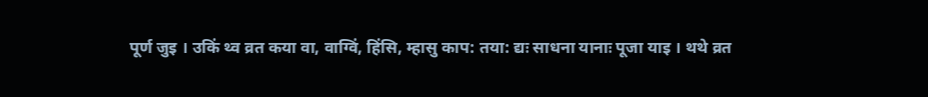पूर्ण जुइ । उकिं थ्व व्रत कया वा, वाग्विं, हिंसि, म्हासु काप: तया: द्यः साधना यानाः पूजा याइ । थथे व्रत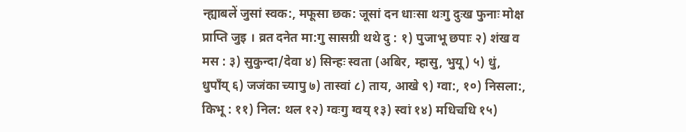न्ह्याबलें जुसां स्वक:, मफूसा छक: जूसां दन धाःसा थःगु दुःख फुनाः मोक्ष प्राप्ति जुइ । व्रत दनेत मा:गु सासग्री थथे दु : १) पुजाभू छपाः २) शंख व मस : ३) सुकुन्दा/देवा ४) सिन्हः स्वता (अबिर, म्हासु, भुयू) ५) धुं, धुपाँय् ६) जजंका च्यापु ७) तास्वां ८) ताय, आखे ९) ग्वा:, १०) निसला:, किभू : ११) निल: थल १२) ग्वःगु ग्वय् १३) स्वां १४) मधिचधि १५)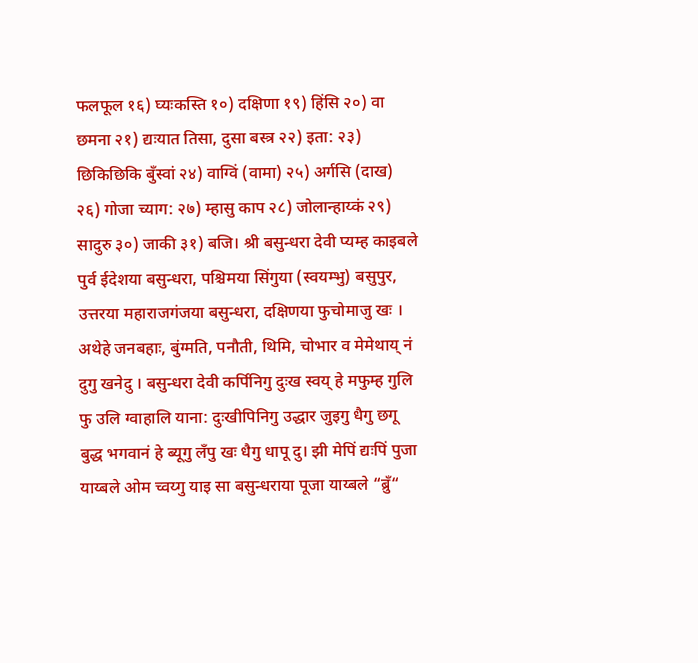फलफूल १६) घ्यःकस्ति १०) दक्षिणा १९) हिंसि २०) वा छमना २१) द्यःयात तिसा, दुसा बस्त्र २२) इता: २३) छिकिछिकि बुँस्वां २४) वाग्विं (वामा) २५) अर्गसि (दाख) २६) गोजा च्याग: २७) म्हासु काप २८) जोलान्हाय्कं २९) सादुरु ३०) जाकी ३१) बजि। श्री बसुन्धरा देवी प्यम्ह काइबले पुर्व ईदेशया बसुन्धरा, पश्चिमया सिंगुया (स्वयम्भु) बसुपुर, उत्तरया महाराजगंजया बसुन्धरा, दक्षिणया फुचोमाजु खः । अथेहे जनबहाः, बुंग्मति, पनौती, थिमि, चोभार व मेमेथाय् नं दुगु खनेदु । बसुन्धरा देवी कर्पिनिगु दुःख स्वय् हे मफुम्ह गुलि फु उलि ग्वाहालि याना: दुःखीपिनिगु उद्धार जुइगु धैगु छगू बुद्ध भगवानं हे ब्यूगु लँपु खः धैगु धापू दु। झी मेपिं द्यःपिं पुजा याय्बले ओम च्वय्गु याइ सा बसुन्धराया पूजा याय्बले “ब्रुँ“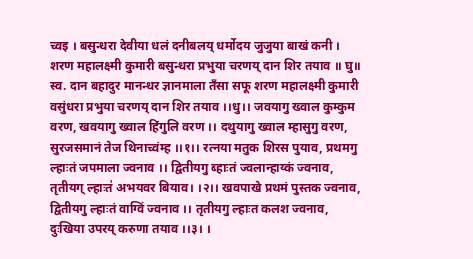च्वइ । बसुन्धरा देवीया धलं दनीबलय् धर्मोदय जुजुया बाखं कनी । शरण महालक्ष्मी कुमारी बसुन्धरा प्रभुया चरणय् दान शिर तयाव ॥ घु॥ स्व. दान बहादुर मानन्धर ज्ञानमाला तँसा सफू शरण महालक्ष्मी कुमारी वसुंधरा प्रभुया चरणय् दान शिर तयाव ।।धु।। जवयागु ख्वाल कुम्कुम वरण, खवयागु ख्वाल हिंगुलि वरण ।। दथुयागु ख्वाल म्हासुगु वरण, सुरजसमानं तेज थिनाच्वंम्ह ।।१।। रत्नया मतुक शिरस पुयाव, प्रथमगु ल्हाःतं जपमाला ज्वनाव ।। द्वितीयगु ब्हाःतं ज्वलान्हाय्कं ज्वनाव, तृतीयग् ल्हाःत॑ अभयवर बियाव। ।२।। खवपाखे प्रथमं पुस्तक ज्वनाव, द्वितीयगु ल्हाःतं वाग्विं ज्वनाव ।। तृतीयगु ल्हाःत कलश ज्वनाव, दुःखिया उपरय् करुणा तयाव ।।३। ।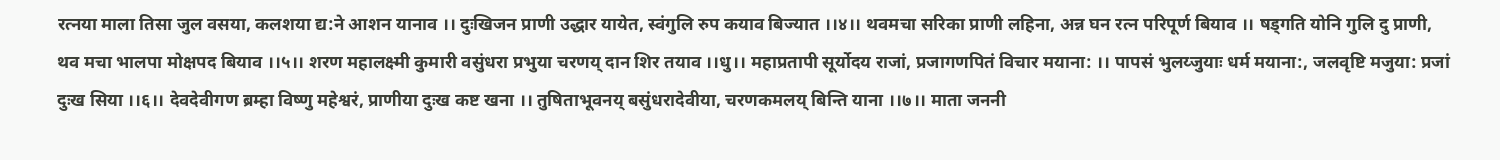रत्नया माला तिसा जुल वसया, कलशया द्य:ने आशन यानाव ।। दुःखिजन प्राणी उद्धार यायेत, स्वंगुलि रुप कयाव बिज्यात ।।४।। थवमचा सरिका प्राणी लहिना, अन्न घन रत्न परिपूर्ण बियाव ।। षड्गति योनि गुलि दु प्राणी, थव मचा भालपा मोक्षपद बियाव ।।५।। शरण महालक्ष्मी कुमारी वसुंधरा प्रभुया चरणय् दान शिर तयाव ।।धु।। महाप्रतापी सूर्योदय राजां, प्रजागणपितं विचार मयाना: ।। पापसं भुलय्जुयाः धर्म मयाना:, जलवृष्टि मजुया: प्रजां दुःख सिया ।।६।। देवदेवीगण ब्रम्हा विष्णु महेश्वरं, प्राणीया दुःख कष्ट खना ।। तुषिताभूवनय् बसुंधरादेवीया, चरणकमलय् बिन्ति याना ।।७।। माता जननी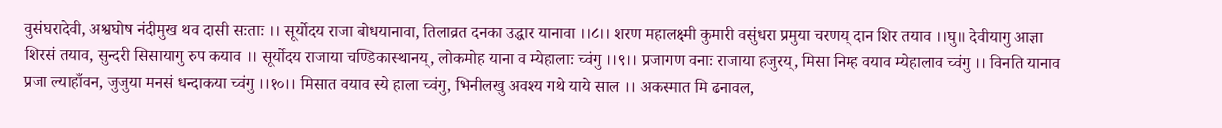वुसंघरादेवी, अश्वघोष नंदीमुख थव दासी सःताः ।। सूर्योदय राजा बोधयानावा, तिलाव्रत दनका उद्धार यानावा ।।८।। शरण महालक्ष्मी कुमारी वसुंधरा प्रमुया चरणय् दान शिर तयाव ।।घु॥ देवीयागु आज्ञा शिरसं तयाव, सुन्दरी सिसायागु रुप कयाव ।। सूर्योदय राजाया चण्डिकास्थानय्, लोकमोह याना व म्येहालाः च्वंगु ।।९।। प्रजागण वनाः राजाया हजुरय्, मिसा निम्ह वयाव म्येहालाव च्वंगु ।। विनति यानाव प्रजा ल्याहाँवन, जुजुया मनसं धन्दाकया च्वंगु ।।१०।। मिसात वयाव स्ये हाला च्वंगु, भिनीलखु अवश्य गथे याये साल ।। अकस्मात मि ढनावल,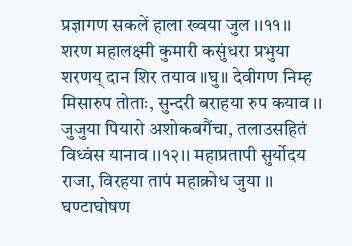प्रज्ञागण सकलें हाला ख्वया जुल ।।११।। शरण महालक्ष्मी कुमारी कसुंधरा प्रभुया शरणय् दान शिर तयाव ॥घु॥ देवीगण निम्ह मिसारुप तोताः, सुन्दरी बराहया रुप कयाव ।। जुजुया पियारो अशोकबगैंचा, तलाउसहितं विध्वंस यानाव ।।१२।। महाप्रतापी सुर्योदय राजा, विरहया तापं महाक्रोध जुया ।। घण्टाघोषण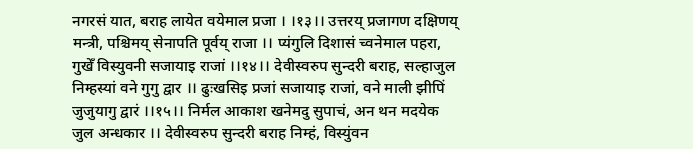नगरसं यात, बराह लायेत वयेमाल प्रजा । ।१३।। उत्तरय् प्रजागण दक्षिणय् मन्त्री, पश्चिमय् सेनापति पूर्वय् राजा ।। प्यंगुलि दिशासं च्वनेमाल पहरा, गुखेँ विस्युवनी सजायाइ राजां ।।१४।। देवीस्वरुप सुन्दरी बराह, सल्हाजुल निम्हस्यां वने गुगु द्वार ।। ढुःखसिइ प्रजां सजायाइ राजां, वने माली झीपिं जुजुयागु द्वारं ।।१५।। निर्मल आकाश खनेमदु सुपाचं, अन थन मदयेक जुल अन्धकार ।। देवीस्वरुप सुन्दरी बराह निम्हं, विस्युंवन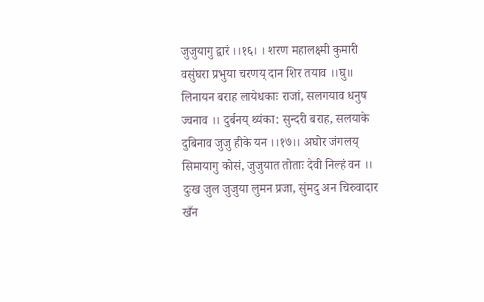जुजुयागु द्वारं ।।१६। । शरण महालक्ष्मी कुमारी वसुंघरा प्रभुया चरणय् दान शिर तयाव ।।घु॥ लिनायन बराह लायेधकाः राजां, सलगयाव धनुष ज्वनाव ।। दुर्बनय् थ्यंका: सुन्दरी बराह, सलयाके दुबिनाव जुजु हीके यन ।।१७।। अघोर जंगलय् सिमायागु कोसं, जुजुयात तोताः देवी निल्हं वन ।। दुःख जुल जुजुया लुमन प्रजा, सुंमदु अन चिरुवादार खँन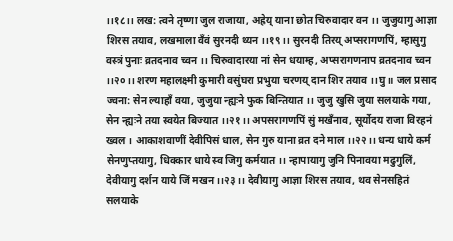।।१८।। लख: त्वने तृष्णा जुल राजाया, अह्रेय् याना छोत चिरुवादार वन ।। जुजुयागु आज्ञा शिरस तयाव, लखमाला वँवं सुरनदी थ्यन ।।१९।। सुरनदी तिरय् अप्सरागणपिं, म्हासुगु वस्त्रं पुनाः व्रतदनाव च्वन ।। चिरुवादारया नां सेन धयाम्ह, अप्सरागणनाप व्रतदनाव च्वन ।।२०।। शरण महालक्ष्मी कुमारी वसुंघरा प्रभुया चरणय् दान शिर तयाव ।।घु॥ जल प्रसाद ज्वना: सेन ल्याहाँ वया, जुजुया न्ह्यःने फुक बिन्तियात ।। जुजु खुसि जुया सलयाके गया, सेन न्ह्यःने तया स्वयेत बिज्यात ।।२१।। अपसरागणपिं सुं मखँनाव, सूर्योदय राजा विरहनं ख्वल । आकाशवाणीं देवीपिसं धाल, सेन गुरु याना व्रत दने माल ।।२२।। धन्य धाये कर्म सेनणुप्तयागु, धिक्कार धाये स्व जिगु कर्मयात ।। न्हापायागु जुनि पिनावया मढुगुलिं, देवीयागु दर्शन याये जिं मखन ।।२३।। देवीयागु आज्ञा शिरस तयाव, थव सेनसहितं सलयाके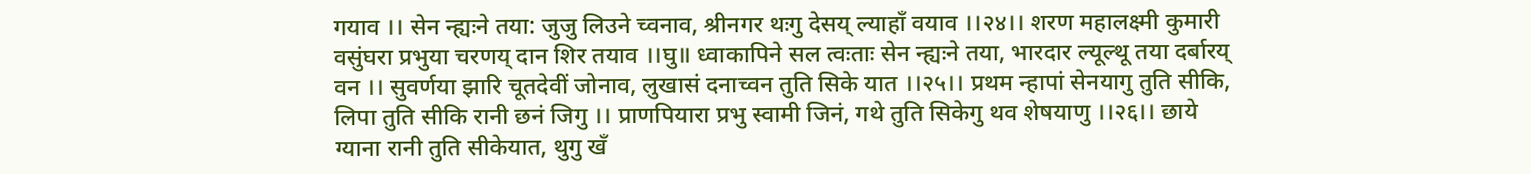गयाव ।। सेन न्ह्यःने तया: जुजु लिउने च्वनाव, श्रीनगर थःगु देसय् ल्याहाँ वयाव ।।२४।। शरण महालक्ष्मी कुमारी वसुंघरा प्रभुया चरणय् दान शिर तयाव ।।घु॥ ध्वाकापिने सल त्वःताः सेन न्ह्यःने तया, भारदार ल्यूल्थू तया दर्बारय् वन ।। सुवर्णया झारि चूतदेवीं जोनाव, लुखासं दनाच्वन तुति सिके यात ।।२५।। प्रथम न्हापां सेनयागु तुति सीकि, लिपा तुति सीकि रानी छनं जिगु ।। प्राणपियारा प्रभु स्वामी जिनं, गथे तुति सिकेगु थव शेषयाणु ।।२६।। छाये ग्याना रानी तुति सीकेयात, थुगु खँ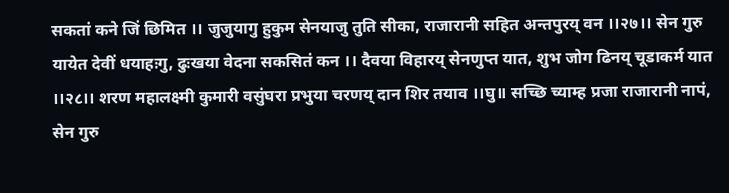सकतां कने जिं छिमित ।। जुजुयागु हुकुम सेनयाजु तुति सीका, राजारानी सहित अन्तपुरय् वन ।।२७।। सेन गुरु यायेत देवीं धयाहःगु, ढुःखया वेदना सकसितं कन ।। दैवया विहारय् सेनणुप्त यात, शुभ जोग ढिनय् चूडाकर्म यात ।।२८।। शरण महालक्ष्मी कुमारी वसुंघरा प्रभुया चरणय् दान शिर तयाव ।।घु॥ सच्छि च्याम्ह प्रजा राजारानी नापं, सेन गुरु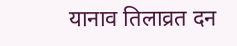यानाव तिलाव्रत दन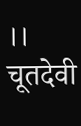।। चूतदेवी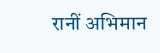रानीं अभिमान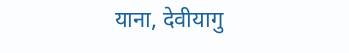याना, देवीयागु